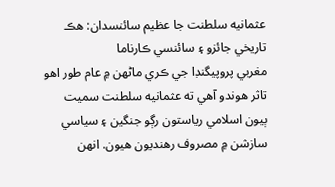عثمانيه سلطنت جا عظيم سائنسدان: هڪ تاريخي جائزو ۽ سائنسي ڪارناما
مغربي پروپيگنڊا جي ڪري ماڻهن ۾ عام طور اهو تاثر هوندو آهي ته عثمانيه سلطنت سميت ٻيون اسلامي رياستون رڳو جنگين ۽ سياسي سازشن ۾ مصروف رهنديون هيون. انهن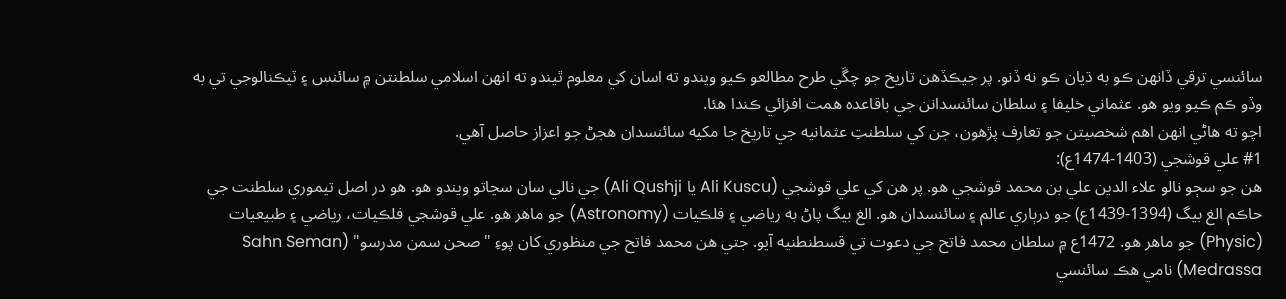سائنسي ترقي ڏانهن ڪو به ڌيان ڪو نه ڏنو. پر جيڪڏهن تاريخ جو چڱي طرح مطالعو ڪيو ويندو ته اسان کي معلوم ٿيندو ته انهن اسلامي سلطنتن ۾ سائنس ۽ ٽيڪنالوجي تي به وڏو ڪم ڪيو ويو هو. عثماني خليفا ۽ سلطان سائنسدانن جي باقاعده همت افزائي ڪندا هئا.
اچو ته هاڻي انهن اهم شخصيتن جو تعارف پڙهون، جن کي سلطنتِ عثمانيه جي تاريخ جا مکيه سائنسدان هجڻ جو اعزاز حاصل آهي.
#1 علي قوشجي (1403-1474ع):
هن جو سڄو نالو علاء الدين علي بن محمد قوشجي هو. پر هن کي علي قوشجي (Ali Kuscu يا Ali Qushji) جي نالي سان سڃاتو ويندو هو. هو در اصل تيموري سلطنت جي حاڪم الغ بيگ (1394-1439ع) جو درٻاري عالم ۽ سائنسدان هو. الغ بيگ پاڻ به رياضي ۽ فلڪيات (Astronomy) جو ماهر هو. علي قوشجي فلڪيات، رياضي ۽ طبيعيات (Physic) جو ماهر هو. 1472ع ۾ سلطان محمد فاتح جي دعوت تي قسطنطنيه آيو. جتي هن محمد فاتح جي منظوري کان پوءِ "صحن سمن مدرسو" (Sahn Seman Medrassa) نامي هڪ سائنسي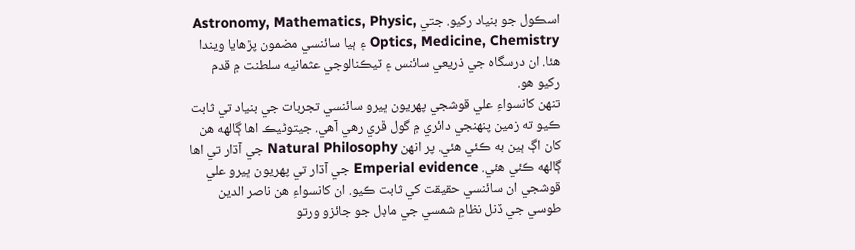اسڪول جو بنياد رکيو. جتي Astronomy, Mathematics, Physic, Optics, Medicine, Chemistry ۽ ٻيا سائنسي مضمون پڙهايا ويندا هئا. ان درسگاه جي ذريعي سائنس ۽ ٽيڪنالوجي عثمانيه سلطنت ۾ قدم رکيو هو.
تنهن کانسواءِ علي قوشجي پهريون ڀيرو سائنسي تجربات جي بنياد تي ثابت ڪيو ته زمين پنهنجي دائري ۾ گول ڦري رهي آهي. جيتوڻيڪ اها ڳالهه هن کان اڳ ٻين به ڪئي هئي. پر انهن Natural Philosophy جي آڌار تي اها ڳالهه ڪئي هئي. Emperial evidence جي آڌار تي پهريون ڀيرو علي قوشجي ان سائنسي حقيقت کي ثابت ڪيو. ان کانسواءِ هن ناصر الدين طوسي جي ڏنل نظامِ شمسي جي ماڊل جو جائزو ورتو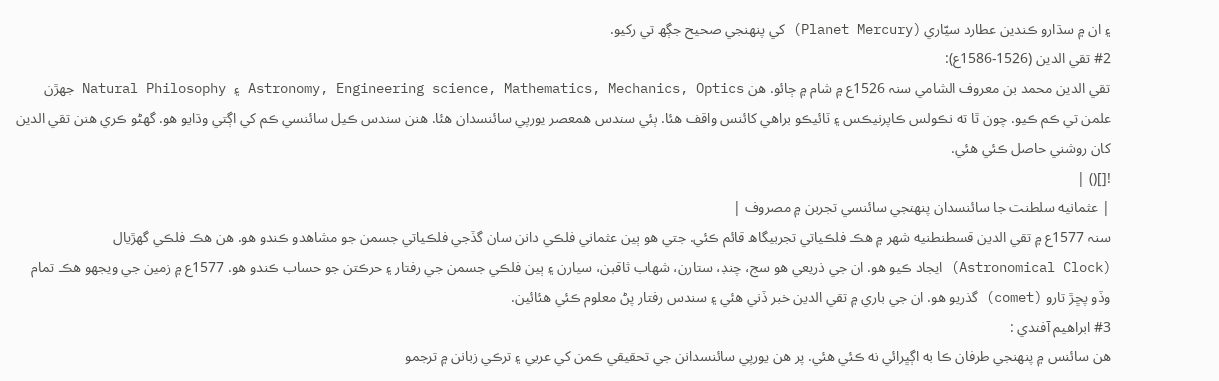۽ ان ۾ سڌارو ڪندين عطارد سيّاري (Planet Mercury) کي پنهنجي صحيح جڳھ تي رکيو.
#2 تقي الدين (1526-1586ع):
تقي الدين محمد بن معروف الشامي سنہ 1526ع ۾ شام ۾ ڄائو. هن Astronomy, Engineering science, Mathematics, Mechanics, Optics ۽ Natural Philosophy جهڙن علمن تي ڪم ڪيو. چون ٿا ته نڪولس ڪاپرنيڪس ۽ ٽائيڪو براهي کائنس واقف هئا. ٻئي سندس همعصر يورپي سائنسدان هئا. هنن سندس ڪيل سائنسي ڪم کي اڳتي وڌايو هو. گهڻو ڪري هنن تقي الدين کان روشني حاصل ڪئي هئي.
![]() |
| عثمانيه سلطنت جا سائنسدان پنهنجي سائنسي تجربن ۾ مصروف |
سنہ 1577ع ۾ تقي الدين قسطنطنيه شهر ۾ هڪ فلڪياتي تجربيگاھ قائم ڪئي. جتي هو ٻين عثماني فلڪي دانن سان گڏجي فلڪياتي جسمن جو مشاهدو ڪندو هو. هن هڪ فلڪي گهڙيال (Astronomical Clock) ايجاد ڪيو ھو. ان جي ذريعي هو سج، چنڊ، ستارن، شهاب ثاقبن، سيارن ۽ ٻين فلڪي جسمن جي رفتار ۽ حرڪتن جو حساب ڪندو هو. 1577ع ۾ زمين جي ويجهو هڪ تمام وڏو پڇڙ تارو (comet) گذريو هو. ان جي باري ۾ تقي الدين خبر ڏني هئي ۽ سندس رفتار پڻ معلوم ڪئي هئائين.
#3 ابراهيم آفندي :
هن سائنس ۾ پنهنجي طرفان ڪا به اڳڀرائي نه ڪئي هئي. پر هن يورپي سائنسدانن جي تحقيقي ڪمن کي عربي ۽ ترڪي زبانن ۾ ترجمو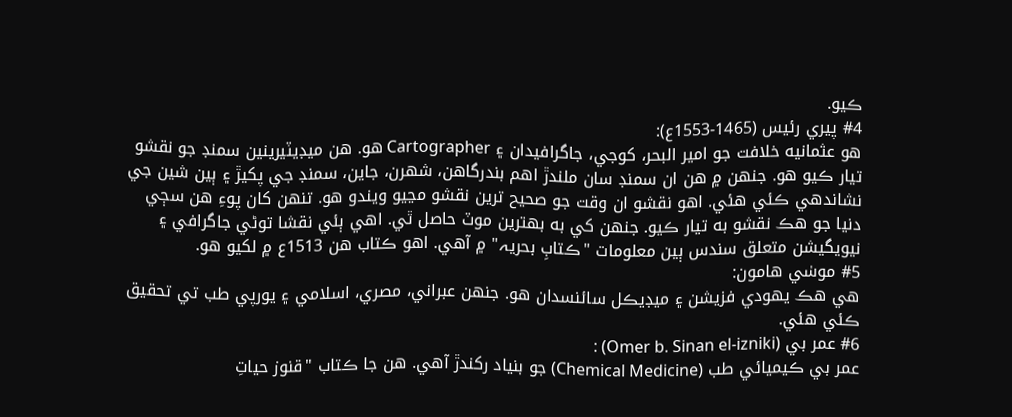ڪيو.
#4 پيري رئيس (1465-1553ع):
هو عثمانيه خلافت جو امير البحر، کوجي، جاگرافيدان ۽ Cartographer هو. هن ميڊيٽيرينين سمنڊ جو نقشو تيار ڪيو هو. جنهن ۾ هن ان سمنڊ سان ملندڙ اهم بندرگاهن، شهرن، جاين، سمنڊ جي پکيڙ ۽ ٻين شين جي نشاندهي ڪئي هئي. اهو نقشو ان وقت جو صحيح ترين نقشو مڃيو ويندو هو. تنهن کان پوءِ هن سڄي دنيا جو هڪ نقشو به تيار ڪيو. جنهن کي به بهترين موٽ حاصل ٿي. اهي ٻئي نقشا توڻي جاگرافي ۽ نيويگيشن متعلق سندس ٻين معلومات "ڪتابِ بحريہ" ۾ آهي. اهو ڪتاب هن 1513ع ۾ لکيو هو.
#5 موسٰي هامون:
هي هڪ يهودي فزيشن ۽ ميڊيڪل سائنسدان هو. جنهن عبراني، مصري، اسلامي ۽ يورپي طب تي تحقيق ڪئي هئي.
#6 عمر بي (Omer b. Sinan el-izniki) :
عمر بي ڪيميائي طب (Chemical Medicine) جو بنياد رکندڙ آهي. هن جا ڪتاب "قنوز حياتِ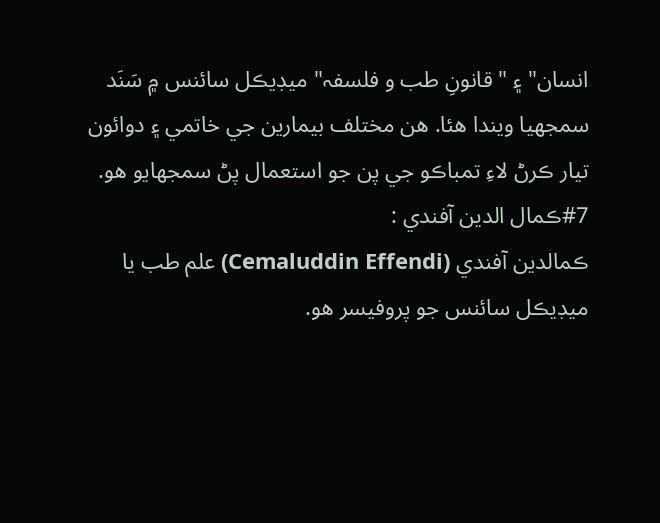انسان" ۽ " قانونِ طب و فلسفہ" ميڊيڪل سائنس ۾ سَنَد سمجهيا ويندا هئا. هن مختلف بيمارين جي خاتمي ۽ دوائون تيار ڪرڻ لاءِ تمباڪو جي پن جو استعمال پڻ سمجهايو هو.
#7ڪمال الدين آفندي :
ڪمالدين آفندي (Cemaluddin Effendi) علم طب يا ميڊيڪل سائنس جو پروفيسر هو.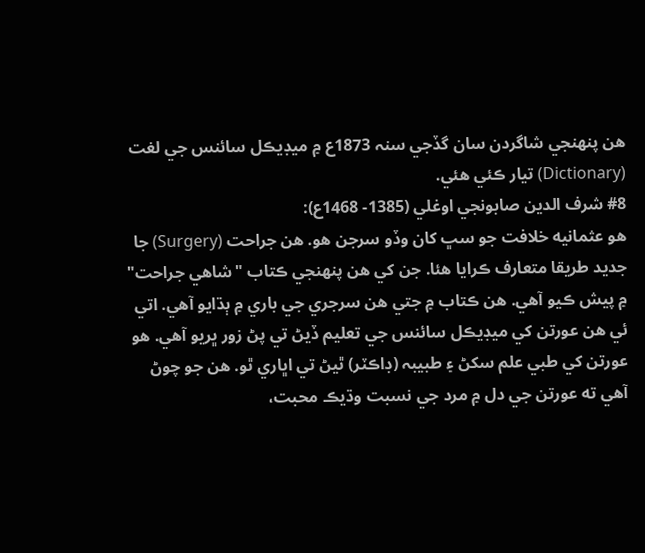هن پنهنجي شاگردن سان گڏجي سنہ 1873ع ۾ ميڊيڪل سائنس جي لغت (Dictionary) تيار ڪئي هئي.
#8 شرف الدين صابونجي اوغلي (1385- 1468ع):
هو عثمانيه خلافت جو سڀ کان وڏو سرجن هو. هن جراحت (Surgery) جا جديد طريقا متعارف ڪرايا هئا. جن کي هن پنهنجي ڪتاب "شاهي جراحت" ۾ پيش ڪيو آهي. هن ڪتاب ۾ جتي هن سرجري جي باري ۾ ٻڌايو آهي. اتي ئي هن عورتن کي ميڊيڪل سائنس جي تعليم ڏيڻ تي پڻ زور ڀريو آهي. هو عورتن کي طبي علم سکڻ ۽ طبيبہ (ڊاڪٽر) ٿيڻ تي اڀاري ٿو. هن جو چوڻ آهي ته عورتن جي دل ۾ مرد جي نسبت وڌيڪ محبت،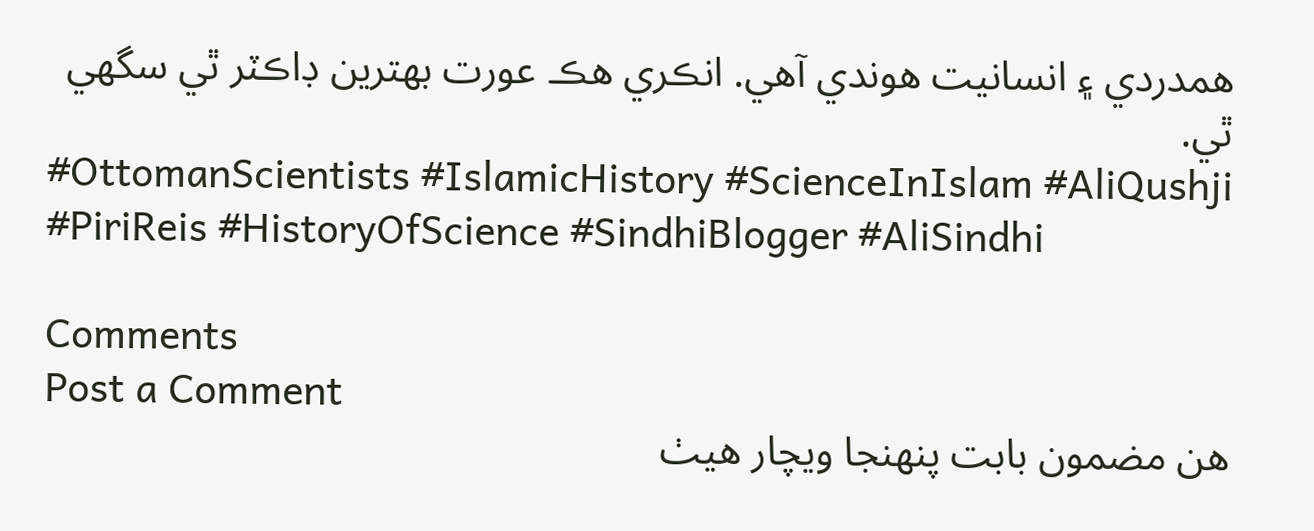همدردي ۽ انسانيت هوندي آهي. انڪري هڪ عورت بهترين ڊاڪٽر ٿي سگهي ٿي.
#OttomanScientists #IslamicHistory #ScienceInIslam #AliQushji #PiriReis #HistoryOfScience #SindhiBlogger #AliSindhi

Comments
Post a Comment
هن مضمون بابت پنهنجا ويچار هيٺ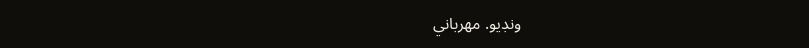ونڊيو. مهرباني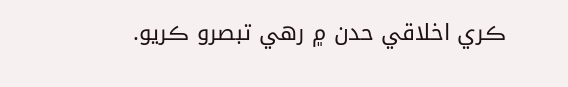ڪري اخلاقي حدن ۾ رهي تبصرو ڪريو.